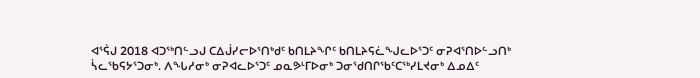ᐊᕐᕌᒍ 2018 ᐊᑐᖅᑎᓪᓗᒍ ᑕᐃᒎᓯᓕᐅᕐᑎᒃᑯᑦ ᑲᑎᒪᔨᖏᑦ ᑲᑎᒪᔨᕋᓛᖑᓚᐅᕐᑐᑦ ᓂᕈᐊᕐᑎᐅᓪᓗᑎᒃ ᓵᓚᖃᕋᔭᕐᑐᓂᒃ. ᐱᖓᓱᓂᒃ ᓂᕈᐊᓚᐅᕐᑐᑦ ᓄᓇᕗᒻᒥᐅᓂᒃ ᑐᓂᖁᑎᒋᖃᑦᑕᖅᓯᒪᔪᓂᒃ ᐃᓄᐃᑦ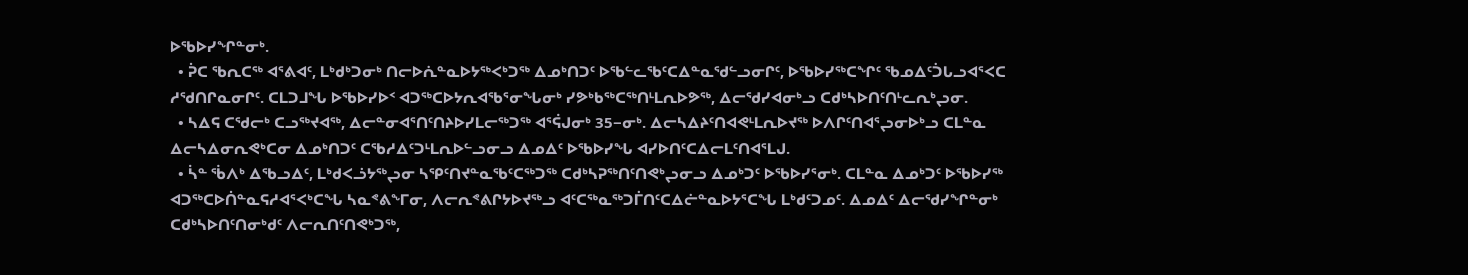ᐅᖃᐅᓯᖏᓐᓂᒃ.
  • ᕉᑕ ᖃᕆᑕᖅ ᐊᕐᕕᐊᑦ, ᒪᒃᑯᒃᑐᓂᒃ ᑎᓕᐅᕇᓐᓇᐅᔭᖅᐸᒃᑐᖅ ᐃᓄᒃᑎᑐᑦ ᐅᖃᓪᓚᖃᑦᑕᐃᓐᓇᖁᓪᓗᓂᒋᑦ, ᐅᖃᐅᓯᖅᑕᖏᑦ ᖃᓄᐃᑦᑑᒐᓗᐊᕐᐸᑕ ᓱᖁᑎᒋᓇᓂᒋᑦ. ᑕᒪᑐᒧᖓ ᐅᖃᐅᓯᐅᑉ ᐊᑐᖅᑕᐅᔭᕆᐊᖃᕐᓂᖓᓂᒃ ᓯᕗᒃᑲᖅᑕᖅᑎᒻᒪᕆᐅᕗᖅ, ᐃᓕᖁᓯᐊᓂᒃᓗ ᑕᑯᒃᓴᐅᑎᑦᑎᒻᓚᕆᒃᖢᓂ.
  • ᓴᐃᕋ ᑕᖁᓕᒃ ᑕᓗᖅᔪᐊᖅ, ᐃᓕᓐᓂᐊᕐᑎᑦᑎᔨᐅᓯᒪᓕᖅᑐᖅ ᐊᕐᕌᒍᓂᒃ 35−ᓂᒃ. ᐃᓕᓴᐃᔨᑦᑎᐊᕙᒻᒪᕆᐅᔪᖅ ᐅᐱᒋᑦᑎᐊᕐᖢᓂᐅᒃᓗ ᑕᒪᓐᓇ ᐃᓕᓴᐃᓂᕆᕙᒃᑕᓂ ᐃᓄᒃᑎᑐᑦ ᑕᖃᓱᐃᑦᑐᒻᒪᕆᐅᓪᓗᓂᓗ ᐃᓄᐃᑦ ᐅᖃᐅᓯᖓ ᐊᓯᐅᑎᑦᑕᐃᓕᒪᑦᑎᐊᕐᒪᒍ.
  • ᓵᓐ ᖄᐱᒃ ᐃᖃᓗᐃᑦ, ᒪᒃᑯᐸᓘᔭᖅᖢᓂ ᓴᕿᑦᑎᔪᓐᓇᖃᑦᑕᖅᑐᖅ ᑕᑯᒃᓴᕈᖅᑎᑦᑎᕙᒃᖢᓂᓗ ᐃᓄᒃᑐᑦ ᐅᖃᐅᓯᕐᓂᒃ. ᑕᒪᓐᓇ ᐃᓄᒃᑐᑦ ᐅᖃᐅᓯᖅ ᐊᑐᖅᑕᐅᑏᓐᓇᕋᓱᐊᕐᐸᒃᑕᖓ ᓴᓇᕝᕕᖕᒥᓂ, ᐱᓕᕆᕝᕕᒋᔭᐅᔪᖅᓗ ᐊᑦᑕᖅᓇᖅᑐᒦᑎᑦᑕᐃᓖᓐᓇᐅᔭᕐᑕᖓ ᒪᒃᑯᑦᑐᓄᑦ. ᐃᓄᐃᑦ ᐃᓕᖁᓯᖏᓐᓂᒃ ᑕᑯᒃᓴᐅᑎᑦᑎᓂᒃᑯᑦ ᐱᓕᕆᑎᑦᑎᕙᒃᑐᖅ,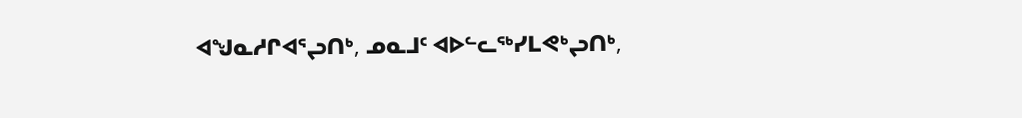ᐊᖑᓇᓱᒋᐊᕐᖢᑎᒃ, ᓄᓇᒧᑦ ᐊᐅᓪᓚᖅᓯᒪᕙᒃᖢᑎᒃ,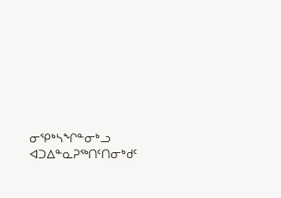ᓂᕿᒃᓴᖏᓐᓂᒃᓗ ᐊᑐᐃᓐᓇᕈᖅᑎᑦᑎᓂᒃᑯᑦ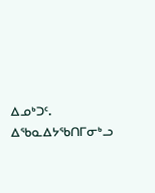ᐃᓄᒃᑐᑦ. ᐃᖃᓇᐃᔭᖃᑎᒥᓂᒃᓗ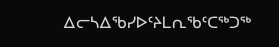ᐃᓕᓴᐃᖃᓯᐅᑦᔨᒪᕆᖃᑦᑕᖅᑐᖅ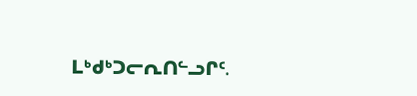ᒪᒃᑯᒃᑐᓕᕆᑎᓪᓗᒋᑦ.